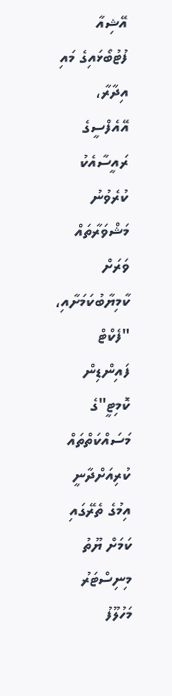އޭޝިއާ ފުޓުބޯޅައިގެ މައި އިދާރާ، އޭއެފްސީގެ ރައީސާއެކު ކުރެވުނު މަޝްވަރާތައް ވަރަށް ކާމިޔާބުކަމަށާއި، "ފެކްޓް ފައިންޑިން ކޮމިޓީ"ގެ މަސައްކަތްތައް ކުރިއަށްދާނީ އިމުގެ ތެރޭގައި ކަމަށް ޔޫތު މިނިސްޓަރު މަހުލޫފު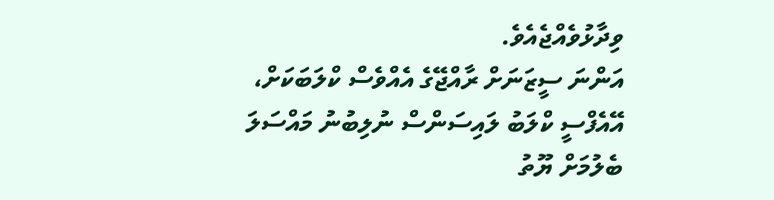ވިދާޅުވެއްޖެއެވެ.
އަންނަ ސީޒަނަށް ރާއްޖޭގެ އެއްވެސް ކްލަބަކަށް، އޭއެފްސީ ކްލަބު ލައިސަންސް ނުލިބުނު މައްސަލަ ބެލުމަށް ޔޫތު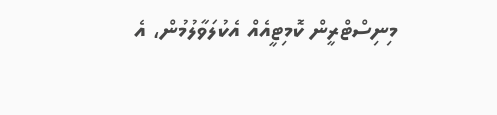މިނިސްޓްރީން ކޮމިޓީއެއް އެކުލަވާލުމުން، އެ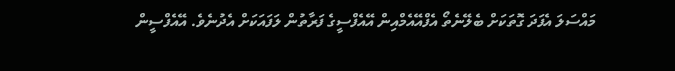މައްސަލަ އެފަދަ ގޮތަކަށް ބެލޭނެތޯ އެފްއޭއެމްއިން އޭއެފްސީގެ ފަރާތުން ލަފައަކަށް އެދުނެވެ. އޭއެފްސީން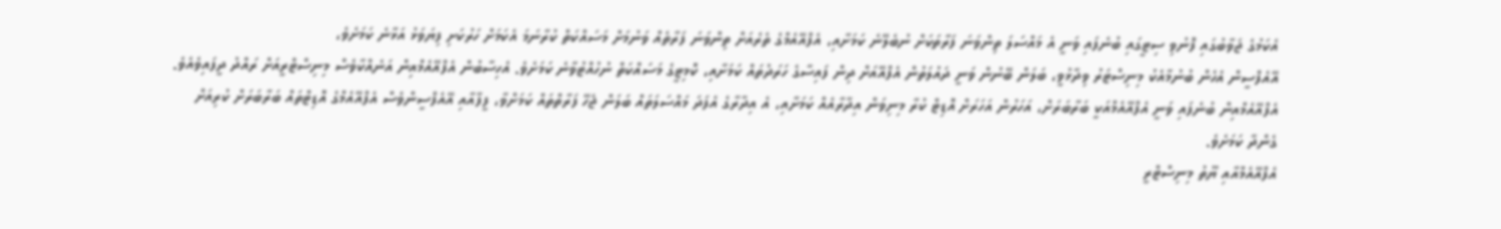އެކަމުގެ ޖަވާބުގައި ފޮނުވި ސިޓީގައި ބުނެފައި ވަނީ އެ މައްސަލަ ތިންވަނަ ފަރާތަކަށް ނުބެލޭނެ ކަމަށާއި، އެފްއޭއެމްގެ ތެރެއަށް ތިންވަނަ ފަރާތެއް ވަނުމަށް މަސައްކަތް ކުރާނަމަ އެކަމަށް ހަރުކަށި ފިޔަވަޅު އަޅާނެ ކަމަށެވެ،
އޭއެފްސީން އެހެން ބުނުމާއެކު މިނިސްޓަރު ވިދާޅުވީ، ބަލަން ބޭނުން ވަނީ ދައުލަތުން އެފްއޭއަށް ދިން ފައިސާގެ ހަރަދުތައް ކަމަށާއި، ކޮމިޓީގެ މަސައްކަތް ނުހުއްޓުވާނެ ކަމަށެވެ. އެހިސާބުން އެފްއޭއެމްއިން އަނެއްކާވެސް މިނިސްޓްރީއަށް ރައްދު ދީފައިވެއެވެ.
އެފްއޭއެމްއިން ބުނެފައި ވަނީ އެފްއޭއެމްއަކީ ބަރާބަރަށް، އަހަރުން އަހަރަށް އޮޑިޓް ކުރާ މިނިވަން އިދާރާއެއް ކަމަށާއި، އެ އިދާރާގެ އެފަދަ މައްސަލަތައް ބަލަން ޖެހޭ ފަރާތްތައް ކަމަށްވާ، ފީފާއާއި އޭއެފްސީންވެސް އެފްއޭއެމްގެ އޮޑިޓްތައް ބަރާބަރަށް ކުރިއަށް ގެންދާ ކަމަށެވެ.
އެފްއޭއެމްއާއި ޔޫތު މިނިސްޓްރީ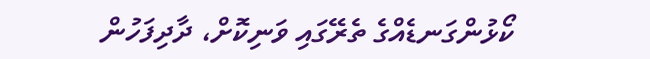ކޯޅުންގަނޑެއްގެ ތެރޭގައި ވަނިކޮށް، ދާދިފަހުން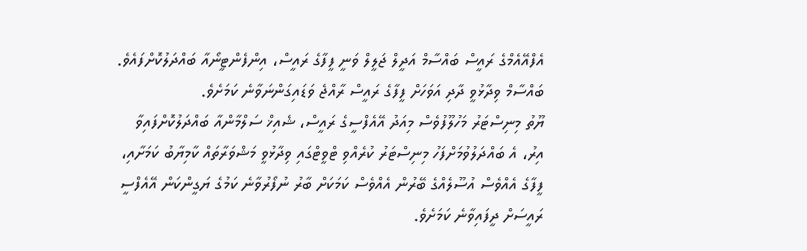އެފްއޭއެމްގެ ރައީސް ބައްސާމް އަދީލް ޖަލީލް ވަނީ ފީފާގެ ރައީސް، އިންފެންޓީނޯއާ ބައްދަލުކޮށްފައެވެ. ބައްސާމް ވިދާޅުވީ ދާދި އަވަހަށް ފީފާގެ ރައީސް ރާއްޖެ ވަޑައިގަންނަވާނެ ކަމަށެވެ.
ޔޫތު މިނިސްޓަރު މަހުލޫފުވެސް މިއަދު އޭއެފްސީގެ ރައީސް، ޝެއިޚް ސަލްމާންއާ ބައްދަލުކޮށްފައިވާ އިރު، އެ ބައްދަލުވުމަށްފަހު މިނިސްޓަރު ކުރެއްވި ޓްވީޓްގައި ވިދާޅުވީ މަޝްވަރާތައް ކާމިޔާބު ކަމަށާއި، ފީފާގެ އެއްވެސް އުސޫލެއްގެ ބޭރުން އެއްވެސް ކަމަކަށް ބާރު ނުފޯރުވާނެ ކަމުގެ ޔަގީންކަން އޭއެފްސީ ރައީސަށް ދީފައިވާނެ ކަމަށެވެ.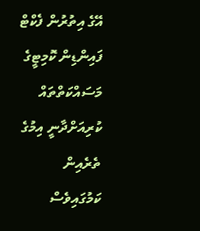އޭގެ އިތުރުން ފެކްޓް ފައިންޑިން ކޮމިޓީގެ މަސައްކަތްތައް ކުރިއަށްދާނީ އިމުގެ ތެރެއިން ކަމުގައިވެސް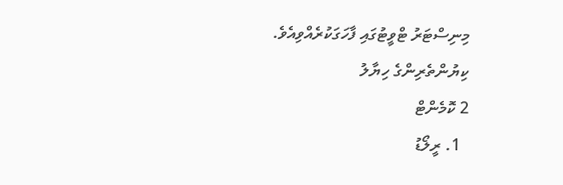މިނިސްޓަރު ޓްވީޓުގައި ފާހަގަކުރެއްވިއެވެ.
ކިޔުންތެރިންގެ ހިޔާލު
2 ކޮމެންޓް
  1. ރީލޯޑު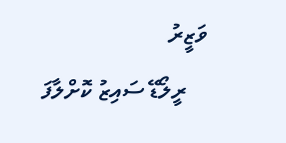ވަޒީރު
    ރީލޯޑޭ ސައިޒު ކޮށްލާފަ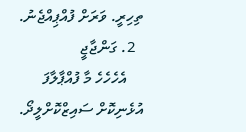ތިހިރީ. ވަރަށް ފުއްޕިއްޖެނު.
  2. ގަންޖާޖީ
    އެހެހެހެ މާ ފުއްޕާލާފަ އުޅެނިކޮށް ސައިޒްކޮށްލީދޯ.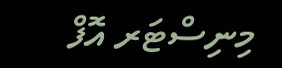މިނިސްޓަރ އޮފް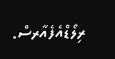ރިލޯޑްއެފެއާރސް.